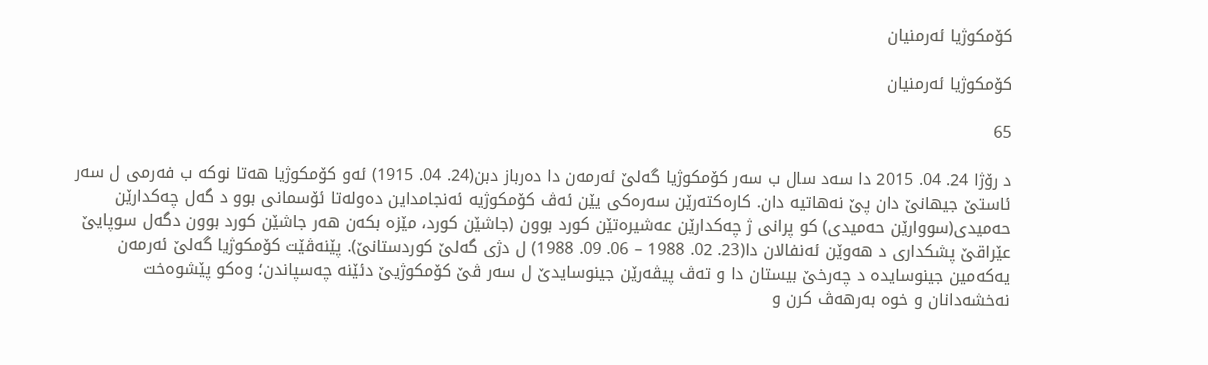كۆمكوژیا ئه‌رمنیان

كۆمكوژیا ئه‌رمنیان

65

د رۆژا 24. 04. 2015 دا سه‌د سال ب سه‌ر كۆمكوژیا گه‌لێ ئه‌رمه‌ن دا ده‌رباز دبن(24. 04. 1915) ئه‌و كۆمكوژیا هه‌تا نوكه‌ ب فه‌رمی ل سه‌ر ئاستێ جیهانێ دان پێ نه‌هاتیه‌ دان. كاره‌كته‌رێن سه‌ره‌كی یێن ئه‌ڤ كۆمكوژیه‌ ئه‌نجامداین ده‌وله‌تا ئۆسمانی بوو د گه‌ل چه‌كدارێن حه‌میدی(سووارێن حه‌میدی) كو پرانی ژ چه‌كدارێن عه‌شیره‌تێن كورد بوون (جاشێن كورد، مێزه‌ بكه‌ن هه‌ر جاشێن كورد بوون دگه‌ل سوپایێ عێراقێ پشكداری د هه‌وێن ئه‌نفالان دا(23. 02. 1988 – 06. 09. 1988) ل دژی گه‌لێ كوردستانێ). پێنه‌ڤێت كۆمكوژیا گه‌لێ ئه‌رمه‌ن یه‌كه‌مین جینوسایده‌ د چه‌رخێ بیستان دا و ته‌ڤ پیڤه‌رێن جینوسایدێ ل سه‌ر ڤێ كۆمكوژیێ دئێنه‌ چه‌سپاندن؛ وه‌كو پێشوه‌خت نه‌خشه‌دانان و خوه‌ به‌رهه‌ڤ كرن و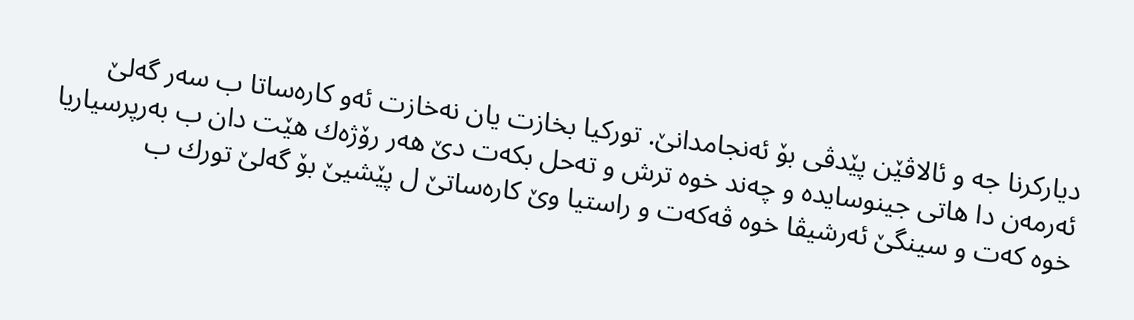دیاركرنا جه و ئالاڤێن پێدڤی بۆ ئه‌نجامدانێ. توركیا بخازت یان نه‌خازت ئه‌و كاره‌ساتا ب سه‌ر گه‌لێ ئه‌رمه‌ن دا هاتی جینوسایده‌ و چه‌ند خوه‌ ترش و ته‌حل بكه‌ت دێ هه‌ر رۆژه‌ك هێت دان ب به‌رپرسیاریا خوه‌ كه‌ت و سینگێ ئه‌رشیڤا خوه‌ ڤه‌كه‌ت و راستیا وێ كاره‌ساتێ ل پێشیێ بۆ گه‌لێ تورك ب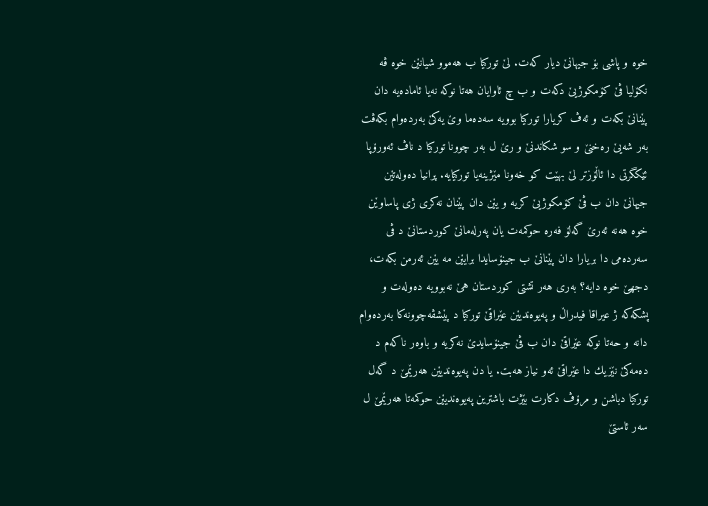خوه‌ و پاشی بۆ جیهانێ دیار كه‌ت. لێ توركیا ب هه‌موو شیانێن خوه‌ ڤه‌ نكۆلیا ڤێ كۆمكوژیێ دكه‌ت و ب چ ئاوایان هه‌تا نوكه‌ نه‌یا ئاماده‌یه‌ دان پێنانێ بكه‌ت و ئه‌ڤ كریارا توركیا بوویه‌ سه‌ده‌ما وێ یه‌كێ به‌رده‌وام بكه‌ڤت به‌ر شه‌یێ ره‌خنێ و سو شكاندنێ و رێ ل به‌ر چوونا توركیا د ناڤ ئه‌ورۆپا ئێكگرتی دا ئاڵۆزتر لێ بهێت كو خه‌ونا مێژینه‌یا توركیایه‌. پرانیا ده‌وله‌تێن جیهانێ دان ب ڤێ كۆمكوژیێ كریه‌ و یێن دان پێنان نه‌كری ژی پاساوێن خوه‌ هه‌نه‌ ئه‌رێ گه‌لۆ فه‌ره‌ حوكمه‌ت یان په‌رله‌مانێ كوردستانێ د ڤی سه‌رده‌می دا بریارا دان پێنانێ ب جینۆسایدا برایێن مه‌ یێن ئه‌رمن بكه‌ت، دجهێ خوه‌ دایه‌؟ به‌ری هه‌ر تشتی كوردستان هێ نه‌بوویه‌ ده‌وله‌ت و پشكه‌كه‌ ژ عیراقا فیدراڵ و په‌یوه‌ندیێن عێراقێ توركیا د پێشڤه‌چوونه‌كا به‌رده‌وام دانه‌ و حه‌تا نوكه‌ عێراقێ دان ب ڤێ جینۆسایدێ نه‌كریه‌ و باوه‌ر ناكه‌م د ده‌مه‌كێ نێزیك دا عێراقێ ئه‌و نیاز هه‌بت. یا دن په‌یوه‌ندیێن هه‌رێمێ د گه‌ل توركیا دباشن و مرۆڤ دكارت بێژت باشترین په‌یوه‌ندیێن حوكمه‌تا هه‌رێمێ ل سه‌ر ئاستێ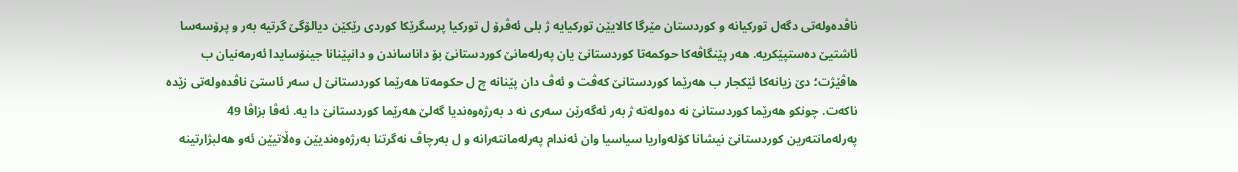ناڤده‌وله‌تی دگه‌ل توركیانه‌ و كوردستان مێرگا كالایێن توركیایه‌ ژ بلی ئه‌ڤرۆ ل توركیا پرسگرێكا كوردی رێكێن دیالۆگێ گرتیه‌ به‌ر و پرۆسه‌سا ئاشتیێ ده‌ستپێكریه‌. هه‌ر پێنگاڤه‌كا حوكمه‌تا كوردستانێ یان په‌رله‌مانێ كوردستانێ بۆ داناساندن و دانپێنانا جینۆسایدا ئه‌رمه‌نیان ب هاڤێژت؛ دێ زیانه‌كا ئێكجار ب هه‌رێما كوردستانێ كه‌ڤت و ئه‌ڤ دان پێنانه‌ چ ل حكومه‌تا هه‌رێما كوردستانێ ل سه‌ر ئاستێ ناڤده‌وله‌تی زێده‌ ناكه‌ت. چونكو هه‌رێما كوردستانێ نه‌ ده‌وله‌ته‌ ژ به‌ر ئه‌گه‌رێن سه‌ری نه‌ د به‌رژه‌وه‌ندیا گه‌لێ هه‌رێما كوردستانێ دا یه‌. ئه‌ڤا بزاڤا 49 په‌رله‌مانته‌رین كوردستانێ نیشانا كۆله‌واریا سیاسیا وان ئه‌ندام په‌رله‌مانته‌رانه‌ و ل به‌رچاڤ نه‌گرتنا به‌رژه‌وه‌ندیێن وه‌ڵاتیێن ئه‌و هه‌لبژارتینه‌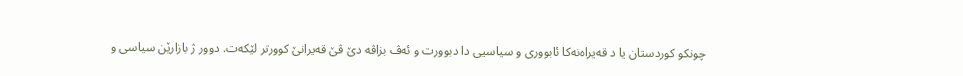چونكو كوردستان یا د قه‌یراه‌نه‌كا ئابووری و سیاسیی دا دبوورت و ئه‌ڤ بزاڤه‌ دێ ڤێ قه‌یرانێ كوورتر لێكه‌ت. دوور ژ بازارێن سیاسی و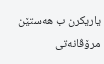یاریكرن ب هه‌ستێن مرۆڤانه‌تی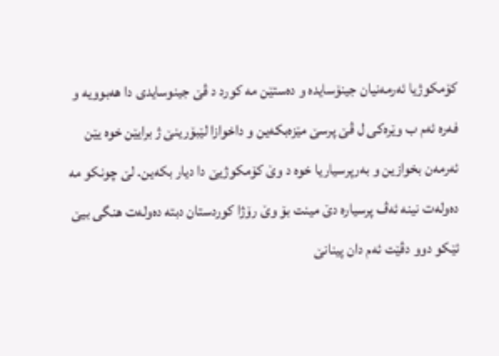كۆمكوژیا ئه‌رمه‌نیان جینۆسایده‌ و ده‌ستێن مه‌ كورد د ڤێ جینوسایدی دا هه‌بوویه‌ و فه‌ره‌ ئه‌م ب وێره‌كی ل ڤێ پرسێ مێزه‌بكه‌ین و داخوازا لێبۆرینێ ژ برایێن خوه‌ یێن ئه‌رمه‌ن بخوازین و به‌رپرسیاریا خوه‌ د وێ كۆمكوژیێ دا دیار بكه‌ین. لێ چونكو مه‌ ده‌وله‌ت نینه‌ ئه‌ڤ پرسیاره‌ دێ مینت بۆ وێ رۆژا كوردستان دبته‌ ده‌وله‌ت هنگی بیێ ئێكو دوو دڤێت ئه‌م دان پینانێ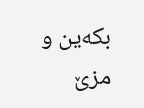بكه‌ین و مزێ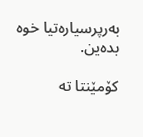به‌رپرسیاره‌تیا خوه‌ بده‌ین.

کۆمێنتا تە